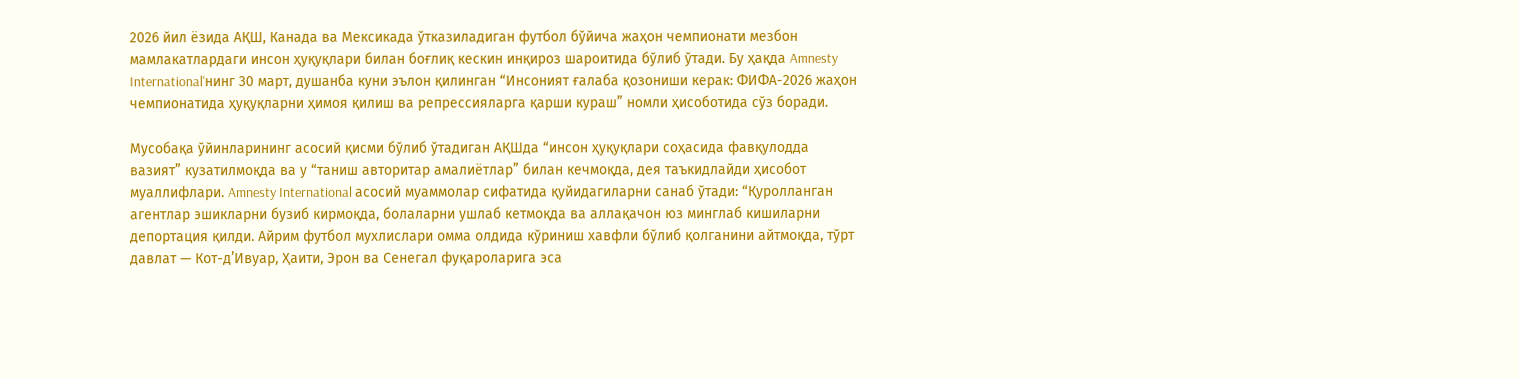2026 йил ёзида АҚШ, Канада ва Мексикада ўтказиладиган футбол бўйича жаҳон чемпионати мезбон мамлакатлардаги инсон ҳуқуқлари билан боғлиқ кескин инқироз шароитида бўлиб ўтади. Бу ҳақда Amnesty International'нинг 30 март, душанба куни эълон қилинган “Инсоният ғалаба қозониши керак: ФИФА-2026 жаҳон чемпионатида ҳуқуқларни ҳимоя қилиш ва репрессияларга қарши кураш” номли ҳисоботида сўз боради.

Мусобақа ўйинларининг асосий қисми бўлиб ўтадиган АҚШда “инсон ҳуқуқлари соҳасида фавқулодда вазият” кузатилмоқда ва у “таниш авторитар амалиётлар” билан кечмоқда, дея таъкидлайди ҳисобот муаллифлари. Amnesty International асосий муаммолар сифатида қуйидагиларни санаб ўтади: “Қуролланган агентлар эшикларни бузиб кирмоқда, болаларни ушлаб кетмоқда ва аллақачон юз минглаб кишиларни депортация қилди. Айрим футбол мухлислари омма олдида кўриниш хавфли бўлиб қолганини айтмоқда, тўрт давлат — Кот-д’Ивуар, Ҳаити, Эрон ва Сенегал фуқароларига эса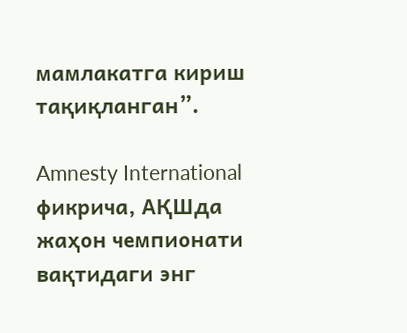мамлакатга кириш тақиқланган”.

Amnesty International фикрича, АҚШда жаҳон чемпионати вақтидаги энг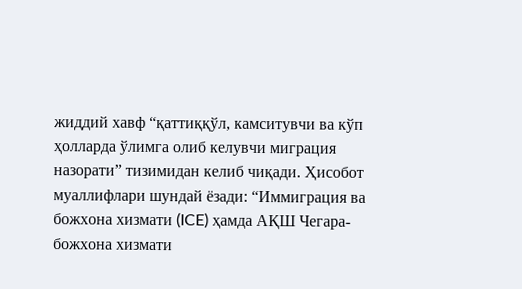жиддий хавф “қаттиққўл, камситувчи ва кўп ҳолларда ўлимга олиб келувчи миграция назорати” тизимидан келиб чиқади. Ҳисобот муаллифлари шундай ёзади: “Иммиграция ва божхона хизмати (ICE) ҳамда АҚШ Чегара-божхона хизмати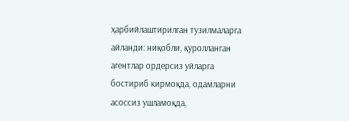ҳарбийлаштирилган тузилмаларга айланди: ниқобли, қуролланган агентлар ордерсиз уйларга бостириб кирмоқда, одамларни асоссиз ушламоқда,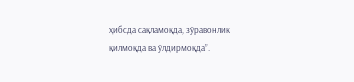ҳибсда сақламоқда, зўравонлик қилмоқда ва ўлдирмоқда”.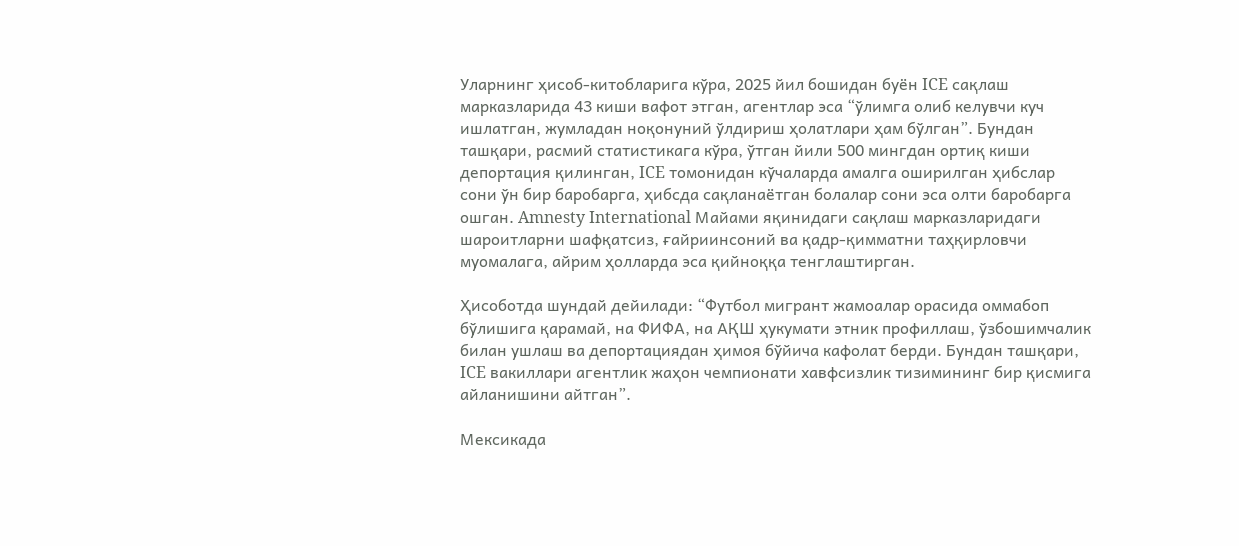Уларнинг ҳисоб-китобларига кўра, 2025 йил бошидан буён ICE сақлаш марказларида 43 киши вафот этган, агентлар эса “ўлимга олиб келувчи куч ишлатган, жумладан ноқонуний ўлдириш ҳолатлари ҳам бўлган”. Бундан ташқари, расмий статистикага кўра, ўтган йили 500 мингдан ортиқ киши депортация қилинган, ICE томонидан кўчаларда амалга оширилган ҳибслар сони ўн бир баробарга, ҳибсда сақланаётган болалар сони эса олти баробарга ошган. Amnesty International Майами яқинидаги сақлаш марказларидаги шароитларни шафқатсиз, ғайриинсоний ва қадр-қимматни таҳқирловчи муомалага, айрим ҳолларда эса қийноққа тенглаштирган.

Ҳисоботда шундай дейилади: “Футбол мигрант жамоалар орасида оммабоп бўлишига қарамай, на ФИФА, на АҚШ ҳукумати этник профиллаш, ўзбошимчалик билан ушлаш ва депортациядан ҳимоя бўйича кафолат берди. Бундан ташқари, ICE вакиллари агентлик жаҳон чемпионати хавфсизлик тизимининг бир қисмига айланишини айтган”.

Мексикада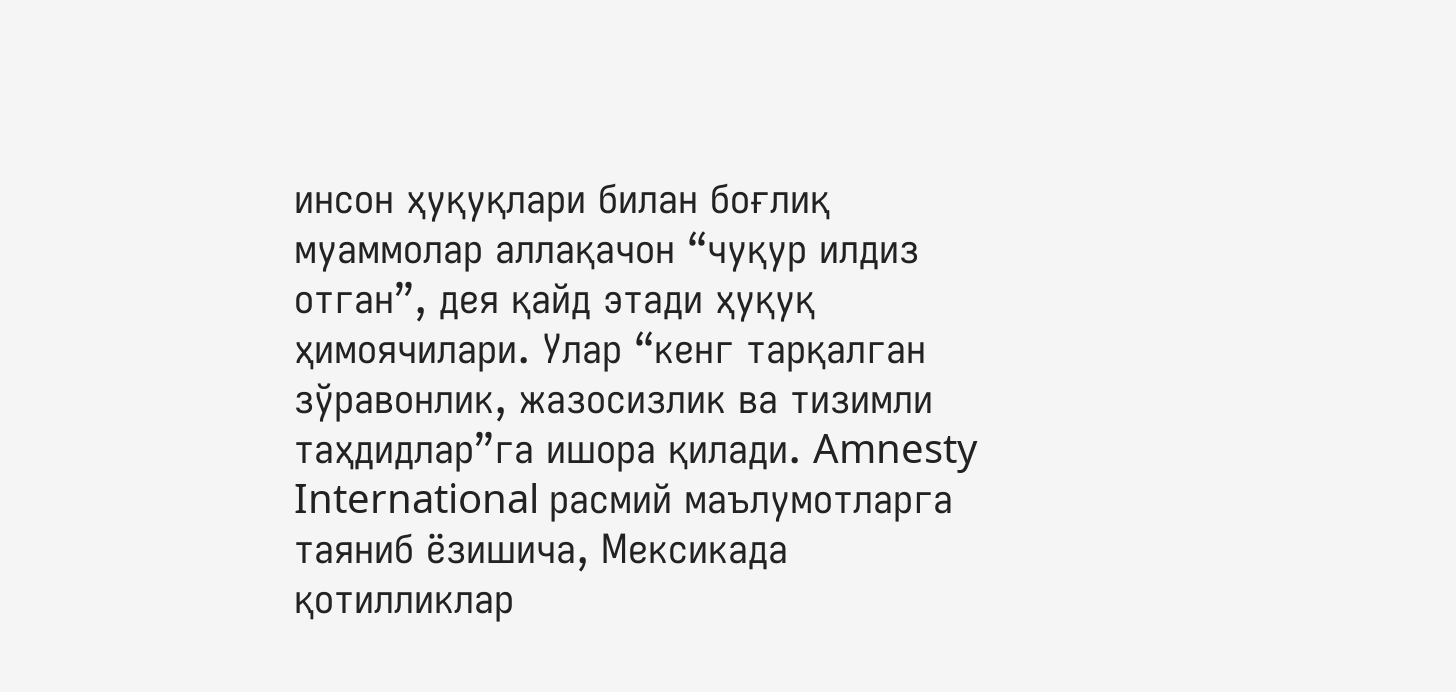инсон ҳуқуқлари билан боғлиқ муаммолар аллақачон “чуқур илдиз отган”, дея қайд этади ҳуқуқ ҳимоячилари. Улар “кенг тарқалган зўравонлик, жазосизлик ва тизимли таҳдидлар”га ишора қилади. Amnesty International расмий маълумотларга таяниб ёзишича, Мексикада қотилликлар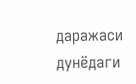даражаси дунёдаги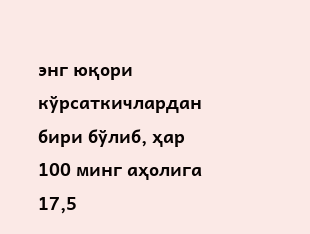энг юқори кўрсаткичлардан бири бўлиб, ҳар 100 минг аҳолига 17,5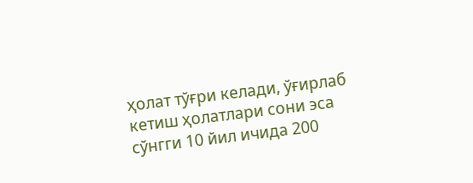ҳолат тўғри келади, ўғирлаб кетиш ҳолатлари сони эса сўнгги 10 йил ичида 200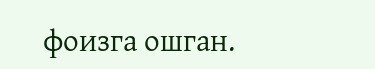фоизга ошган.